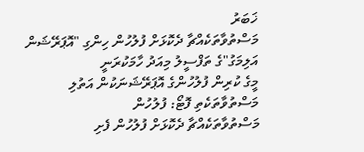ޚަބަރު
މަސްތުވާތަކެއްޗާ ދެކޮޅަށް ފުލުހުން ހިންގި "އޮޕަރޭޝަން އަލިމަގު"ގެ ތަފްސީލު މިއަދު ހާމަކުރަނީ
މީގެ ކުރިން ފުލުހުންގެ އޮޕަރޭޝަނަކުން އަތުލި މަސްތުވާތަކެތި ފޮޓޯ: ފުލުހުން
މަސްތުވާތަކެއްޗާ ދެކޮޅަށް ފުލުހުން ފެށި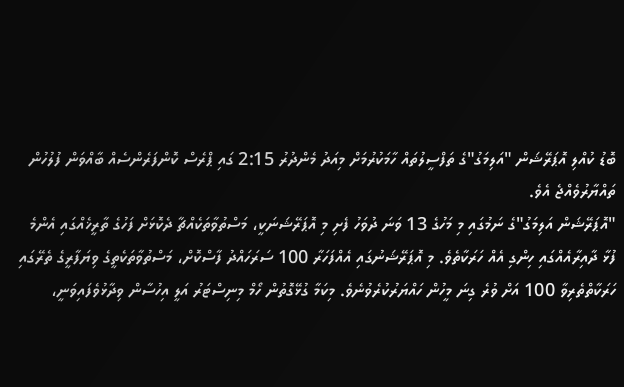ބޮޑު ކުއްލި އޮޕަރޭޝަން "އަލިމަގު"ގެ ތަފްސީލުތައް ހާމަކުރުމަށް މިއަދު މެންދުރު 2:15 ގައި ޕްރެސް ކޮންފަރެންސެއް ބާއްވަން ފުލުހުން ތައްޔާރުވެއްޖެ އެވެ.
"އޮޕަރޭޝަން އަލިމަގު"ގެ ނަމުގައި މި މަހުގެ 13 ވަނަ ދުވަހު ފެށި މި އޮޕަރޭޝަނަކީ، މަސްތުވާތަކެއްޗާ ދެކޮޅަށް ފަހުގެ ތާރީޚެއްގައި އެންމެ ފުޅާ ދާއިރާއެއްގައި ހިންގި އެއް ހަރަކާތެވެ. މި އޮޕަރޭޝަނުގައި އެއްފަހަރާ 100 ސަރަހައްދު ފާސްކޮށް، މަސްތުވާތަކެތީގެ ވިޔަފާރީގެ ތެރޭގައި ހަރަކާތްތެރިވާ 100 އަށް ވުރެ ގިނަ މީހުން ހައްޔަރުކުރެވުނެވެ. މިކަމާ ގުޅޭގޮތުން ހޯމް މިނިސްޓަރު އަލީ އިހުސާން ވިދާޅުވެފައިވަނީ،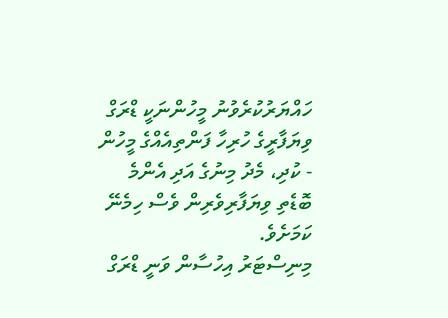ހައްޔަރުކުރެވުނު މީހުންނަކީ ޑްރަގް ވިޔަފާރީގެ ހުރިހާ ފަންތިއެއްގެ މީހުން - ކުދި، މެދު މިނުގެ އަދި އެންމެ ބޮޑެތި ވިޔަފާރިވެރިން ވެސް ހިމެނޭ ކަމަށެވެ.
މިނިސްޓަރު އިހުސާން ވަނީ ޑްރަގް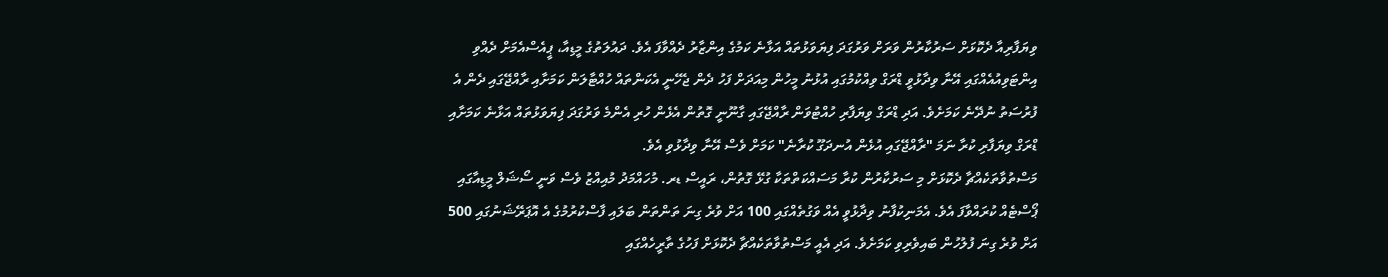ވިޔަފާރިއާ ދެކޮޅަށް ސަރުކާރުން ވަރަށް ވަރުގަދަ ފިޔަވަޅުތައް އަޅާނެ ކަމުގެ އިންޒާރު ދެއްވާފަ އެވެ. ދައުލަތުގެ މީޑިއާ، ޕީއެސްއެމަށް ދެއްވި އިންޓަވިއުއެއްގައި އޭނާ ވިދާޅުވީ ޑްރަގް ވިއްކުމުގައި އުޅުނު މީހުން މިއަދަށް ފަހު ދެން ޖެހޭނީ އެކަންތައް ހުއްޓާލަން ކަމަށާއި ރާއްޖޭގައި ދެން އެ ފުރުސަތު ނުދޭނެ ކަމަށެވެ. އަދި ޑްރަގް ވިޔަފާރި ހުއްޓުވަން ރާއްޖޭގައި ގާނޫނީ ގޮތުން އެޅެން ހުރި އެންމެ ވަރުގަދަ ފިޔަވަޅުތައް އަޅާނެ ކަމަށާއި ޑްރަގް ވިޔަފާރި ކުރާ ނަމަ "ރާއްޖޭގައި އުޅެން އުނދަގޫ ކުރާނެ" ކަމަށް ވެސް އޭނާ ވިދާޅުވި އެވެ.
މަސްތުވާތަކެއްޗާ ދެކޮޅަށް މި ސަރުކާރުން ކުރާ މަސައްކަތްތަކާ ގުޅޭ ގޮތުން، ރައީސް ޑރ. މުހައްމަދު މުއިއްޒު ވެސް ވަނީ ސޯޝަލް މީޑިއާގައި ޕޯސްޓެއް ކުރައްވާފަ އެވެ. އެމަނިކުފާނު ވިދާޅުވީ އެއް ވަގުތެއްގައި 100 އަށް ވުރެ ގިނަ ތަންތަން ބަލައި ފާސްކުރުމުގެ އެ އޮޕަރޭޝަނުގައި 500 އަށް ވުރެ ގިނަ ފުލުހުން ބައިވެރިވި ކަމަށެވެ. އަދި އެއީ މަސްތުވާތަކެއްޗާ ދެކޮޅަށް ފަހުގެ ތާރީހެއްގައި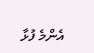އެންމެ ފުޅާ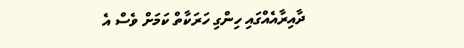ދާއިރާއެއްގައި ހިންގި ހަރަކާތް ކަމަށް ވެސް އެ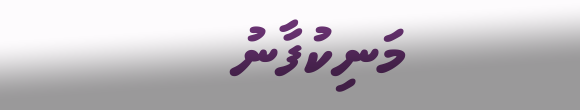މަނިކުފާނު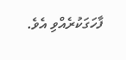ފާހަގަކުރެއްވި އެވެ.